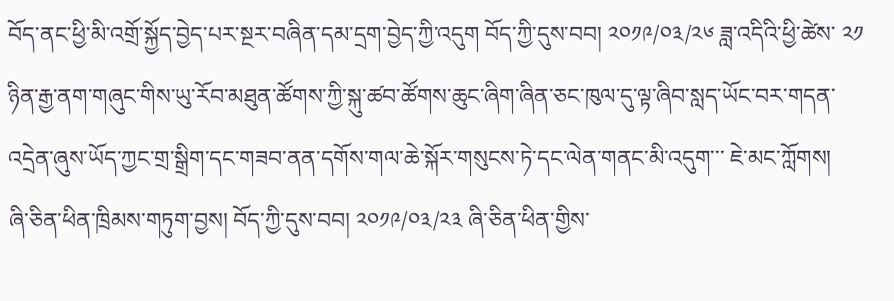བོད་ནང་ཕྱི་མི་འགྲོ་སྐྱོད་བྱེད་པར་སྔར་བཞིན་དམ་དྲག་བྱེད་ཀྱི་འདུག བོད་ཀྱི་དུས་བབ། ༢༠༡༩/༠༣/༢༦ ཟླ་འདིའི་ཕྱི་ཚེས་ ༢༡ ཉིན་རྒྱ་ནག་གཞུང་གིས་ཡུ་རོབ་མཐུན་ཚོགས་ཀྱི་སྐུ་ཚབ་ཚོགས་ཆུང་ཞིག་ཞིན་ཅང་ཁུལ་དུ་ལྟ་ཞིབ་སླད་ཡོང་བར་གདན་འདྲེན་ཞུས་ཡོད་ཀྱང་གྲ་སྒྲིག་དང་གཟབ་ནན་དགོས་གལ་ཆེ་སྐོར་གསུངས་ཏེ་དང་ལེན་གནང་མི་འདུག་་་ ཇེ་མང་ཀློགས།
ཞི་ཅིན་ཕིན་ཁྲིམས་གཏུག་བྱས། བོད་ཀྱི་དུས་བབ། ༢༠༡༩/༠༣/༢༣ ཞི་ཅིན་ཕིན་གྱིས་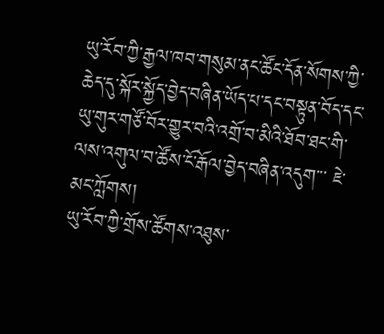ཡུ་རོབ་ཀྱི་རྒྱལ་ཁབ་གསུམ་ནང་ཚོང་དོན་སོགས་ཀྱི་ཆེད་དུ་སྐོར་སྐྱོད་བྱེད་བཞིན་ཡོད་པ་དང་བསྟུན་བོད་དང་ཡུ་གུར་གཙོ་བོར་གྱུར་བའི་འགྲོ་བ་མིའི་ཐོབ་ཐང་གི་ལས་འགུལ་བ་ཚོས་ངོ་རྒོལ་བྱེད་བཞིན་འདུག་་་ ཇེ་མང་ཀློགས།
ཡུ་རོབ་ཀྱི་གྲོས་ཚོགས་འཐུས་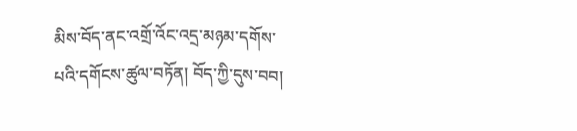མིས་བོད་ནང་འགྲོ་འོང་འདྲ་མཉམ་དགོས་པའི་དགོངས་ཚུལ་བཏོན། བོད་ཀྱི་དུས་བབ།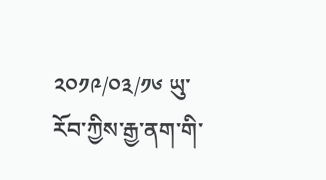༢༠༡༩/༠༣/༡༦ ཡུ་རོབ་ཀྱིས་རྒྱ་ནག་གི་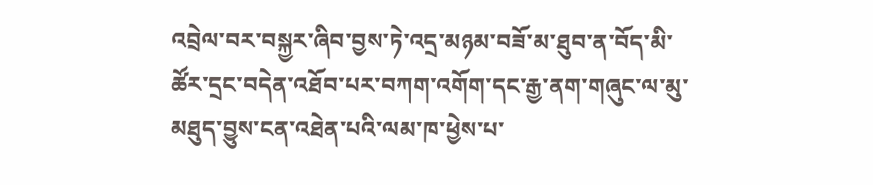འབྲེལ་བར་བསྐྱར་ཞིབ་བྱས་ཏེ་འདྲ་མཉམ་བཟོ་མ་ཐུབ་ན་བོད་མི་ཚོར་དྲང་བདེན་འཐོབ་པར་བཀག་འགོག་དང་རྒྱ་ནག་གཞུང་ལ་མུ་མཐུད་བྱུས་ངན་འཐེན་པའི་ལམ་ཁ་ཕྱེས་པ་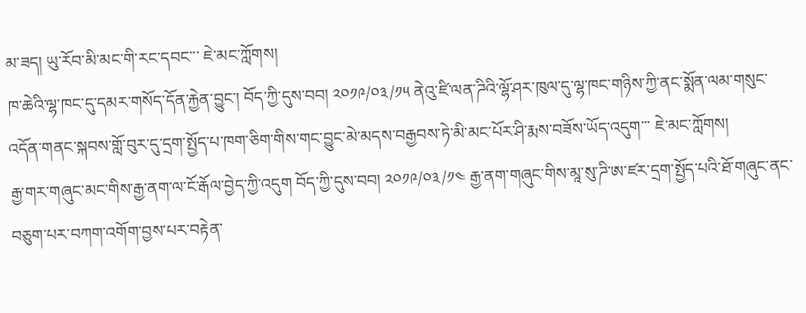མ་ཟད། ཡུ་རོབ་མི་མང་གི་རང་དབང་་་ ཇེ་མང་ཀློགས།
ཁ་ཆེའི་ལྷ་ཁང་དུ་དམར་གསོད་དོན་རྐྱེན་བྱུང་། བོད་ཀྱི་དུས་བབ། ༢༠༡༩/༠༣/༡༥ ནེའུ་ཛི་ལན་ཌིའི་ལྷོ་ཤར་ཁུལ་དུ་ལྷ་ཁང་གཉིས་ཀྱི་ནང་སྨོན་ལམ་གསུང་འདོན་གནང་སྐབས་གློ་བུར་དུ་དྲག་སྤྱོད་པ་ཁག་ཅིག་གིས་གང་བྱུང་མེ་མདས་བརྒྱབས་ཏེ་མི་མང་པོར་ཤི་རྨས་བཟོས་ཡོད་འདུག་་་ ཇེ་མང་ཀློགས།
རྒྱ་གར་གཞུང་མང་གིས་རྒྱ་ནག་ལ་ངོ་རྒོལ་བྱེད་ཀྱི་འདུག བོད་ཀྱི་དུས་བབ། ༢༠༡༩/༠༣/༡༤ རྒྱ་ནག་གཞུང་གིས་མཱ་སུ་ཌི་ཨ་ཛར་དྲག་སྤྱོད་པའི་ཐོ་གཞུང་ནང་བཅུག་པར་བཀག་འགོག་བྱས་པར་བརྟེན་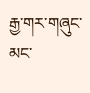རྒྱ་གར་གཞུང་མང་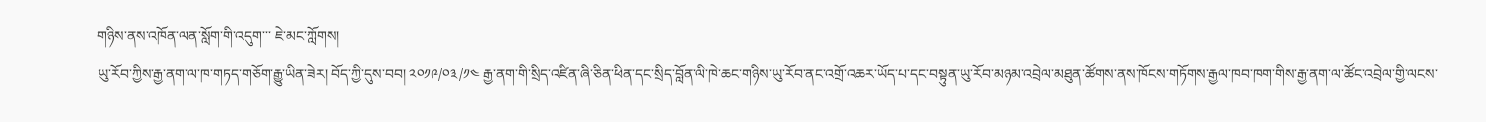གཉིས་ནས་འཁོན་ལན་སློག་གི་འདུག་་་ ཇེ་མང་ཀློགས།
ཡུ་རོབ་ཀྱིས་རྒྱ་ནག་ལ་ཁ་གཏད་གཅོག་རྒྱུ་ཡིན་ཟེར། བོད་ཀྱི་དུས་བབ། ༢༠༡༩/༠༣/༡༤ རྒྱ་ནག་གི་སྲིད་འཛིན་ཞི་ཅིན་ཕིན་དང་སྲིད་བློན་ལི་ཁེ་ཆང་གཉིས་ཡུ་རོབ་ནང་འགྲོ་འཆར་ཡོད་པ་དང་བསྟུན་ཡུ་རོབ་མཉམ་འབྲེལ་མཐུན་ཚོགས་ནས་ཁོངས་གཏོགས་རྒྱལ་ཁབ་ཁག་གིས་རྒྱ་ནག་ལ་ཚོང་འབྲེལ་གྱི་ལངས་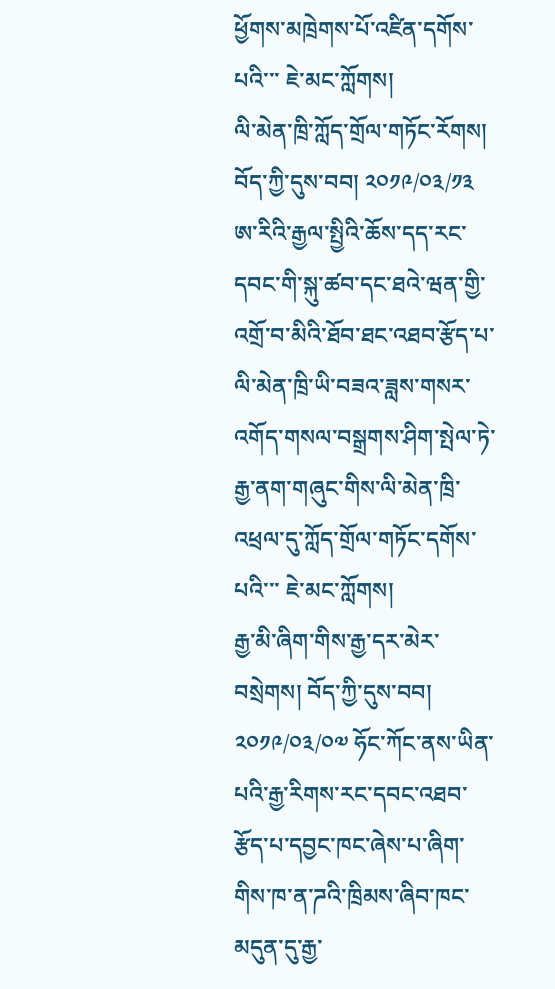ཕྱོགས་མཁྲེགས་པོ་འཛིན་དགོས་པའི་་་ ཇེ་མང་ཀློགས།
ལི་མེན་ཁྲི་ཀློད་གྲོལ་གཏོང་རོགས། བོད་ཀྱི་དུས་བབ། ༢༠༡༩/༠༣/༡༣ ཨ་རིའི་རྒྱལ་སྤྱིའི་ཆོས་དད་རང་དབང་གི་སྐུ་ཚབ་དང་ཐའེ་ཝན་གྱི་འགྲོ་བ་མིའི་ཐོབ་ཐང་འཐབ་རྩོད་པ་ལི་མེན་ཁྲི་ཡི་བཟའ་ཟླས་གསར་འགོད་གསལ་བསྒྲགས་ཤིག་སྤེལ་ཏེ་རྒྱ་ནག་གཞུང་གིས་ལི་མེན་ཁྲི་འཕྲལ་དུ་ཀློད་གྲོལ་གཏོང་དགོས་པའི་་་ ཇེ་མང་ཀློགས།
རྒྱ་མི་ཞིག་གིས་རྒྱ་དར་མེར་བསྲེགས། བོད་ཀྱི་དུས་བབ། ༢༠༡༩/༠༣/༠༧ ཧོང་ཀོང་ནས་ཡིན་པའི་རྒྱ་རིགས་རང་དབང་འཐབ་རྩོད་པ་དབྱང་ཁང་ཞེས་པ་ཞིག་གིས་ཁ་ན་ཌའི་ཁྲིམས་ཞིབ་ཁང་མདུན་དུ་རྒྱ་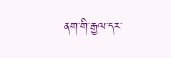ནག་གི་རྒྱལ་དར་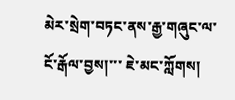མེར་སྲེག་བཏང་ནས་རྒྱ་གཞུང་ལ་ངོ་རྒོལ་བྱས།་་་ ཇེ་མང་ཀློགས།